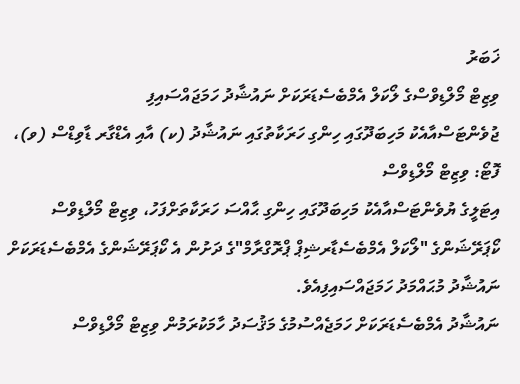ޚަބަރު
ވިޒިޓް މޯލްޑިވްސްގެ ލޯކަލް އެމްބެސެޑަރަކަށް ނައުޝާދު ހަމަޖައްސައިފި
ޖުވެންޓަސްއާއެކު މަހިބަދޫގައި ހިންގި ހަރަކާތުގައި ނައުޝާދު (ކ) އާއި އެޑްގާރ ޑާވިޑްސް (ވ)، ފޮޓޯ: ވިޒިޓް މޯލްޑިވްސް
އިޓަލީގެ ޔުވެންޓަސްއާއެކު މަހިބަދޫގައި ހިންގި ޙާއްސަ ހަރަކާތަށްފަހު، ވިޒިޓް މޯލްޑިވްސް ކޯޕަރޭޝަންގެ "ލޯކަލް އެމްބެސެޑާރޝިޕް ޕްރޮގްރާމް"ގެ ދަށުން އެ ކޯޕަރޭޝަންގެ އެމްބެސެޑަރަކަށް ނައުޝާދު މުޙައްމަދު ހަމަޖައްސައިފިއެވެ.
ނައުޝާދު އެމްބެސެޑަރަކަށް ހަމަޖެއްސުމުގެ މަޤުސަދު ހާމަކުރަމުން ވިޒިޓް މޯލްޑިވްސް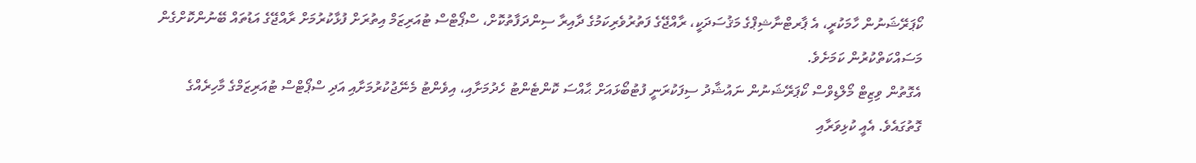ކޯޕަރޭޝަނުން ހާމަކުރީ، އެ ޕާރޓްނާޝިޕްގެ މަޤުސަދަކީ، ރާއްޖޭގެ ފަތުރުވެރިކަމުގެ ދާއިރާ ސިންދަފާތުކޮށް، ސްޕޯޓްސް ޓުއަރިޒަމް އިތުރަށް ފުޅާކުރުމަށް ރާއްޖޭގެ އަޑުތައް ބޭނުންކޮށްގެން މަސައްކަތްކުރުން ކަމަށެވެ.
އެގޮތުން ވިޒިޓް މޯލްޑިވްސް ކޯޕަރޭޝަނުން ނައުޝާދު ސިފަކުރަނީ ފުޓުބޯޅައަށް ޙާއްސަ ކޮންޓެންޓު ހެދުމަށާއި، އިވެންޓު މެނޭޖުކުރުމަށާއި އަދި ސްޕޯޓްސް ޓުއަރިޒަމްގެ މާހިރެއްގެ ގޮތުގައެވެ. އެއީ ކުޅިވަރާއި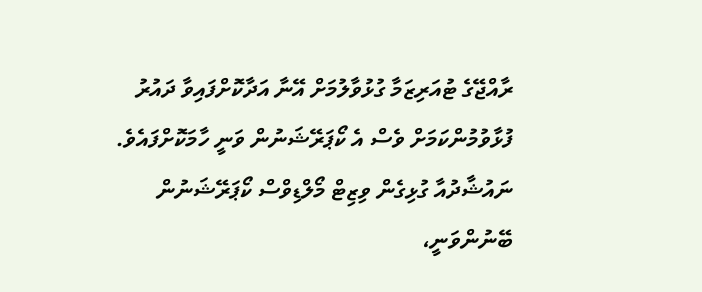ރާއްޖޭގެ ޓުއަރިޒަމާ ގުޅުވާލުމަށް އޭނާ އަދާކޮށްފައިވާ ދައުރު ފުޅާވުމުންކަމަށް ވެސް އެ ކޯޕަރޭޝަނުން ވަނީ ހާމަކޮށްފައެވެ.
ނައުޝާދުއާ ގުޅިގެން ވިޒިޓް މޯލްޑިވްސް ކޯޕަރޭޝަނުން ބޭނުންވަނީ،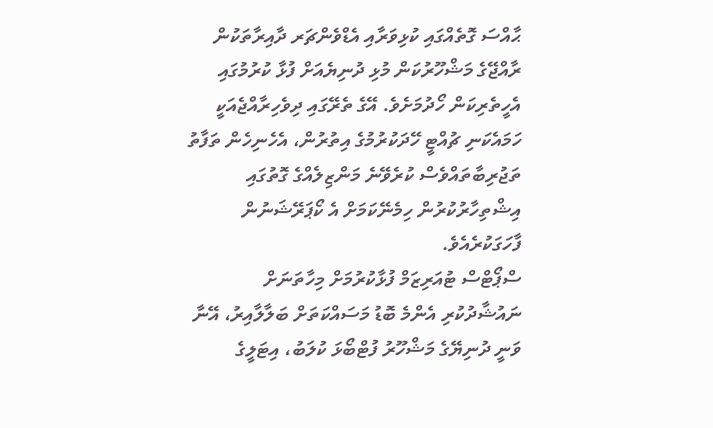ޙާއްސަ ގޮތެއްގައި ކުޅިވަރާއި އެޑްވެންޗަރ ދާއިރާތަކުން ރާއްޖޭގެ މަޝްހޫރުކަން މުޅި ދުނިޔެއަށް ފުޅާ ކުރުމުގައި އެހީތެރިކަން ހޯދުމަށެވެ. އޭގެ ތެރޭގައި ދިވެހިރާއްޖެއަކީ ހަމައެކަނި ޗުއްޓީ ހޭދަކުރުމުގެ އިތުރުން، އެހެނިހެން ތަފާތު ތަޖުރިބާތައްވެސް ކުރެވޭނެ މަންޒިލެއްގެ ގޮތުގައި އިޝްތިހާރުކުރުން ހިމެނޭކަމަށް އެ ކޯޕަރޭޝަނުން ފާހަގަކުރެއެވެ.
ސްޕޯޓްސް ޓުއަރިޒަމް ފުޅާކުރުމަށް މިހާތަނަށް ނައުޝާދުކުރި އެންމެ ބޮޑު މަސައްކަތަށް ބަލާލާއިރު، އޭނާ ވަނީ ދުނިޔޭގެ މަޝްހޫރު ފުޓްބޯޅަ ކުލަބު، އިޓަލީގެ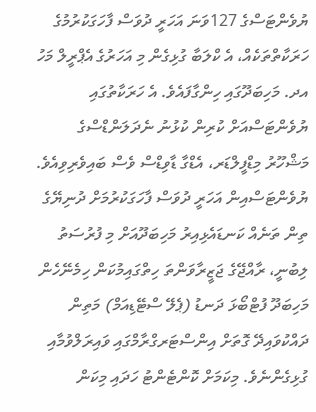ޔުވެންޓަސްގެ 127ވަނަ އަހަރީ ދުވަސް ފާހަގަކުރުމުގެ ހަރަކާތްތަކެއް، އެ ކްލަބާ ގުޅިގެން މި އަހަރުގެ އެޕްރީލް މަހު އދ. މަހިބަދޫގައި ހިންގާފައެވެ. އެ ހަރަކާތުގައި ޔުވެންޓަސްއަށް ކުރިން ކުޅުނު ނެދަލަންޑްސްގެ މަޝްހޫރު މިޑްފީލްޑަރ، އެޑްގާ ޑާވިޑްސް ވެސް ބައިވެރިވިއެވެ.
ޔުވެންޓަސްއިން އަހަރީ ދުވަސް ފާހަގަކުރުމަށް ދުނިޔޭގެ ތިން ތަނެއް ކަނޑައެޅިއިރު މަހިބަދޫއަށް މި ފުރުސަތު ލިބުނީ، ރާއްޖޭގެ ޖަޒީރާވަންތަ ހިތްގައިމުކަން ހިމެނޭހެން މަހިބަދޫ ފުޓްބޯޅަ ދަނޑު (ޕެލޭ ސްޓޭޑިއަމް) މަތިން ދައްކުވައިދޭ ގޮތަށް އިންސްޓަރގްރާމްގައި ވައިރަލްވުމާއި ގުޅިގެންނެވެ. މިކަމަށް ކޮންޓެންޓު ހަދައި މިކަން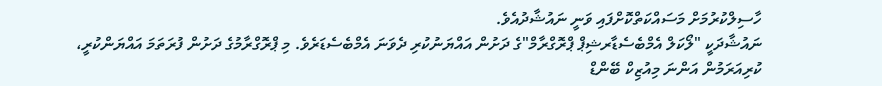ހާސިލްކުރުމަށް މަސައްކަތްކޮށްފައި ވަނީ ނައުޝާދުއެވެ.
ނައުޝާދަކީ "ލޯކަލް އެމްބެސެޑާރޝިޕް ޕްރޮގްރާމް"ގެ ދަށުން އައްޔަނުކުރި ދެވަނަ އެމްބެސެޑަރެވެ. މި ޕްރޮގްރާމުގެ ދަށުން ފުރަތަމަ އައްޔަންކުރީ، ކުރިއަރަމުން އަންނަ މިއުޒިކް ބޭންޑް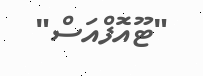"ޓޫއޮފްއަސް"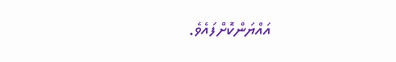އައްޔަންކޮށްފައެވެ.